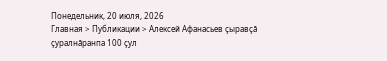Понедельник, 20 июля, 2026
Главная > Публикации > Алексей Афанасьев çыравçă çуралнăранпа 100 çул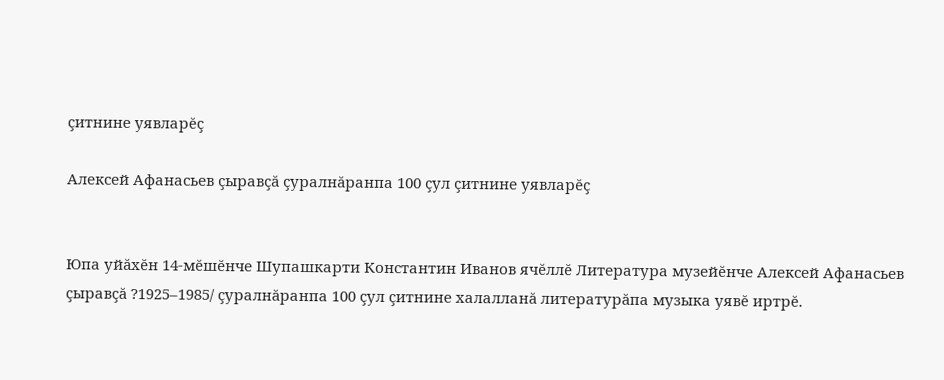çитнине уявларĕç

Алексей Афанасьев çыравçă çуралнăранпа 100 çул çитнине уявларĕç


Юпа уйăхĕн 14-мĕшĕнче Шупашкарти Константин Иванов ячĕллĕ Литература музейĕнче Алексей Афанасьев çыравçă ?1925–1985/ çуралнăранпа 100 çул çитнине халалланă литературăпа музыка уявĕ иртрĕ.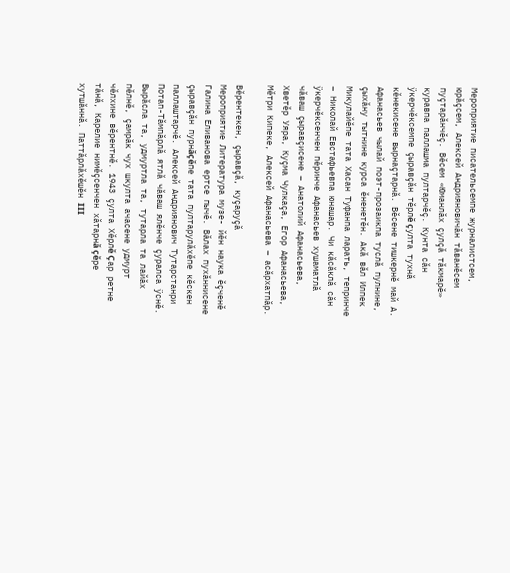Мероприятие писательсемпе журналистсем, юрăçсем, Алексей Андрияновичăн тăванĕсем пуçтарăнчĕç. Вĕсем «Юманлăх çулçă тăкмарĕ» куравпа паллашма пултарчĕç. Кунта сăн ÿкерчĕксемпе çыравçăн тĕрлĕ çулта тухнă кĕнекисене вырнаçтарнă. Вĕсене тишкернĕ май А. Афанасьев чылай поэт-прозаикпа туслă пулнине, çыхăну тытнине курса ĕненетĕн. Акă вăл Илпек Микулайĕпе тата Хасан Туфанпа ларать, тепринче – Николай Евстафьевпа юнашар. Чи кăсăклă сăн ÿкерчĕксенчен пĕринче Афанасьев хушаматлă чăваш çыравçисене – Анатолий Афанасьева, Хветĕр Уяра, Куçма Чулкаçа, Егор Афанасьева, Мĕтри Кипеке, Алексей Афанасьева – асăрхатпăр.

Вĕрентекен, çыравçă, куçаруçă
Мероприятие Литература музе- йĕн наука ĕçченĕ Галина Еливанова ертсе пычĕ. Вăлах пухăннисене çыравçăн пурнăçĕпе тата пултарулăхĕпе кĕскен паллаштарчĕ. Алексей Андриянович Тутарстанри Потап-Тăмпăрлă ятлă чăваш ялĕнче çуралса ÿснĕ. Вырăсла та, удмуртла та, тутарла та лайăх пĕлнĕ, çамрăк чух шкулта ачасене удмурт чĕлхине вĕрентнĕ. 1943 çулта Хĕрлĕ Çар ретне тăнă, Карелие нимĕçсенчен хăтарнă çĕре хутшăннă. Паттăрлăхĕшĕн III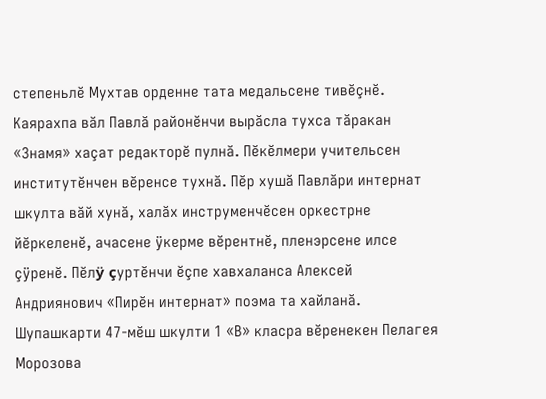степеньлĕ Мухтав орденне тата медальсене тивĕçнĕ.
Каярахпа вăл Павлă районĕнчи вырăсла тухса тăракан «Знамя» хаçат редакторĕ пулнă. Пĕкĕлмери учительсен институтĕнчен вĕренсе тухнă. Пĕр хушă Павлăри интернат шкулта вăй хунă, халăх инструменчĕсен оркестрне йĕркеленĕ, ачасене ÿкерме вĕрентнĕ, пленэрсене илсе çÿренĕ. Пĕлÿ çуртĕнчи ĕçпе хавхаланса Алексей Андриянович «Пирĕн интернат» поэма та хайланă. Шупашкарти 47-мĕш шкулти 1 «В» класра вĕренекен Пелагея Морозова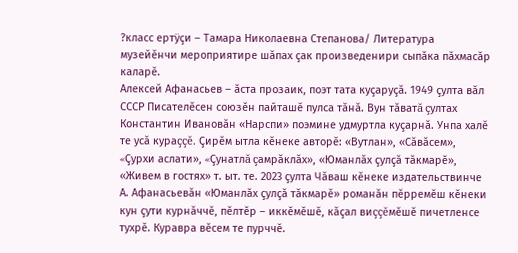?класс ертÿçи – Тамара Николаевна Степанова/ Литература музейĕнчи мероприятире шăпах çак произведенири сыпăка пăхмасăр каларĕ.
Алексей Афанасьев – ăста прозаик, поэт тата куçаруçă. 1949 çулта вăл СССР Писателĕсен союзĕн пайташĕ пулса тăнă. Вун тăватă çултах Константин Ивановăн «Нарспи» поэмине удмуртла куçарнă. Унпа халĕ те усă кураççĕ. Çирĕм ытла кĕнеке авторĕ: «Вутлан», «Сăвăсем», «Çурхи аслати», «Çунатлă çамрăклăх», «Юманлăх çулçă тăкмарĕ», «Живем в гостях» т. ыт. те. 2023 çулта Чăваш кĕнеке издательствинче А. Афанасьевăн «Юманлăх çулçă тăкмарĕ» романăн пĕрремĕш кĕнеки кун çути курнăччĕ, пĕлтĕр – иккĕмĕшĕ, кăçал виççĕмĕшĕ пичетленсе тухрĕ. Куравра вĕсем те пурччĕ.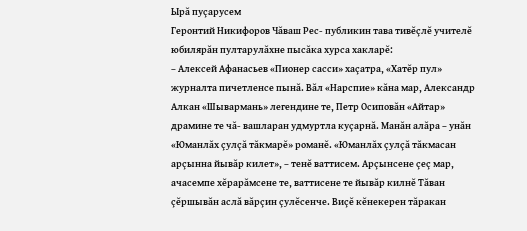Ырă пуçарусем
Геронтий Никифоров Чăваш Рес- публикин тава тивĕçлĕ учителĕ юбилярăн пултарулăхне пысăка хурса хакларĕ:
– Алексей Афанасьев «Пионер сасси» хаçатра, «Хатĕр пул» журналта пичетленсе пынă. Вăл «Нарспие» кăна мар, Александр Алкан «Шывармань» легендине те, Петр Осиповăн «Айтар» драмине те чă- вашларан удмуртла куçарнă. Манăн алăра – унăн «Юманлăх çулçă тăкмарĕ» романĕ. «Юманлăх çулçă тăкмасан арçынна йывăр килет», – тенĕ ваттисем. Арçынсене çеç мар, ачасемпе хĕрарăмсене те, ваттисене те йывăр килнĕ Тăван çĕршывăн аслă вăрçин çулĕсенче. Виçĕ кĕнекерен тăракан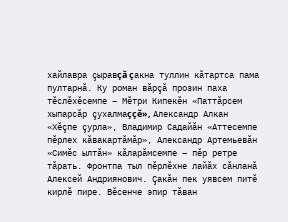хайлавра çыравçă çакна туллин кăтартса пама пултарнă. Ку роман вăрçă прозин паха тĕслĕхĕсемпе – Мĕтри Кипекĕн «Паттăрсем хыпарсăр çухалмаççĕ», Александр Алкан «Хĕçпе çурла», Владимир Садайăн «Аттесемпе пĕрлех кăвакартăмăр», Александр Артемьевăн «Симĕс ылтăн» кăларăмсемпе – пĕр ретре тăрать. Фронтпа тыл пĕрлĕхне лайăх сăнланă Алексей Андриянович. Çакăн пек уявсем питĕ кирлĕ пире. Вĕсенче эпир тăван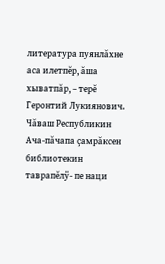литература пуянлăхне аса илетпĕр, ăша хыватпăр, – терĕ Геронтий Лукиянович.
Чăваш Республикин Ача-пăчапа çамрăксен библиотекин таврапĕлÿ- пе наци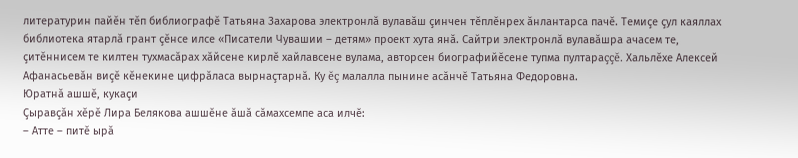литературин пайĕн тĕп библиографĕ Татьяна Захарова электронлă вулавăш çинчен тĕплĕнрех ăнлантарса пачĕ. Темиçе çул каяллах библиотека ятарлă грант çĕнсе илсе «Писатели Чувашии – детям» проект хута янă. Сайтри электронлă вулавăшра ачасем те, çитĕннисем те килтен тухмасăрах хăйсене кирлĕ хайлавсене вулама, авторсен биографийĕсене тупма пултараççĕ. Хальлĕхе Алексей Афанасьевăн виçĕ кĕнекине цифрăласа вырнаçтарнă. Ку ĕç малалла пынине асăнчĕ Татьяна Федоровна.
Юратнă ашшĕ, кукаçи
Çыравçăн хĕрĕ Лира Белякова ашшĕне ăшă сăмахсемпе аса илчĕ:
– Атте – питĕ ырă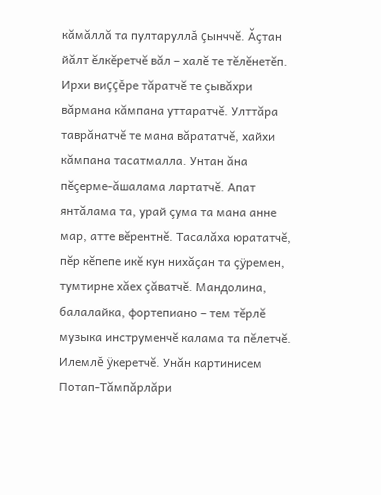кăмăллă та пултаруллă çынччĕ. Ăçтан йăлт ĕлкĕретчĕ вăл – халĕ те тĕлĕнетĕп. Ирхи виççĕре тăратчĕ те çывăхри вăрмана кăмпана уттаратчĕ. Улттăра таврăнатчĕ те мана вăрататчĕ, хайхи кăмпана тасатмалла. Унтан ăна пĕçерме-ăшалама лартатчĕ. Апат янтăлама та, урай çума та мана анне мар, атте вĕрентнĕ. Тасалăха юрататчĕ, пĕр кĕпепе икĕ кун нихăçан та çÿремен, тумтирне хăех çăватчĕ. Мандолина, балалайка, фортепиано – тем тĕрлĕ музыка инструменчĕ калама та пĕлетчĕ. Илемлĕ ÿкеретчĕ. Унăн картинисем Потап-Тăмпăрлăри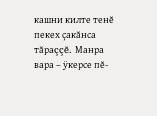кашни килте тенĕ пекех çакăнса тăраççĕ. Манра вара – ÿкерсе пĕ-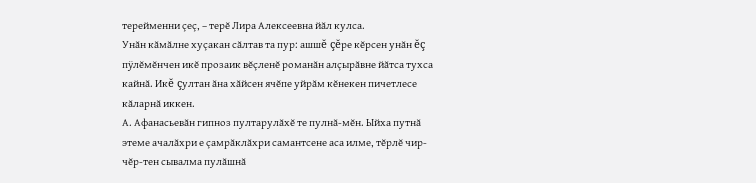терейменни çеç, – терĕ Лира Алексеевна йăл кулса.
Унăн кăмăлне хуçакан сăлтав та пур: ашшĕ çĕре кĕрсен унăн ĕç пÿлĕмĕнчен икĕ прозаик вĕçленĕ романăн алçырăвне йăтса тухса кайнă. Икĕ çултан ăна хăйсен ячĕпе уйрăм кĕнекен пичетлесе кăларнă иккен.
А. Афанасьевăн гипноз пултарулăхĕ те пулнă-мĕн. Ыйха путнă этеме ачалăхри е çамрăклăхри самантсене аса илме, тĕрлĕ чир-чĕр-тен сывалма пулăшнă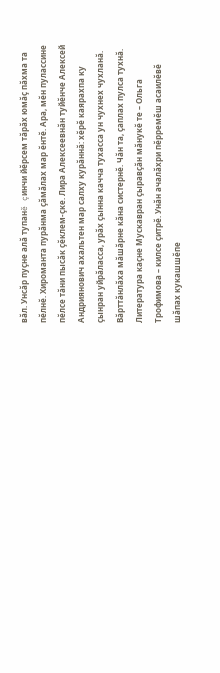вăл. Унсăр пуçне алă тупанĕ çинчи йĕрсем тăрăх юмăç пăхма та пĕлнĕ. Хироманта пурăнма çăмăлах мар ĕнтĕ. Ара, мĕн пулассине пĕлсе тăни пысăк çĕклем-çке. Лира Алексеевнăн туйĕнче Алексей Андриянович ахальтен мар салху курăннă: хĕрĕ каярахпа ку çынран уйрăласса, урăх çынна качча тухасса ун чухнех чухланă. Вăрттăнлăха мăшăрне кăна систернĕ. Чăн та, çаплах пулса тухнă.
Литература каçне Мускавран çыравçăн мăнукĕ те – Ольга Трофимова – килсе çитрĕ. Унăн ачалăхри пĕрремĕш асаилĕвĕ шăпах кукашшĕпе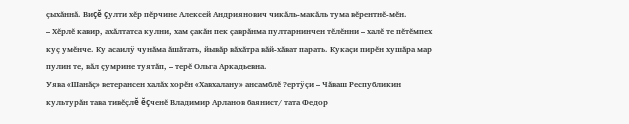çыхăннă. Виçĕ çулти хĕр пĕрчине Алексей Андриянович чикăль-макăль тума вĕрентнĕ-мĕн.
– Хĕрлĕ кавир, ахăлтатса кулни, хам çакăн пек çаврăнма пултарнинчен тĕлĕнни – халĕ те пĕтĕмпех куç умĕнче. Ку асаилÿ чунăма ăшăтать, йывăр вăхăтра вăй-хăват парать. Кукаçи пирĕн хушăра мар пулин те, вăл çумрине туятăп, – терĕ Ольга Аркадьевна.
Уява «Шанăç» ветерансен халăх хорĕн «Хавхалану» ансамблĕ ?ертÿçи – Чăваш Республикин культурăн тава тивĕçлĕ ĕçченĕ Владимир Арланов баянист/ тата Федор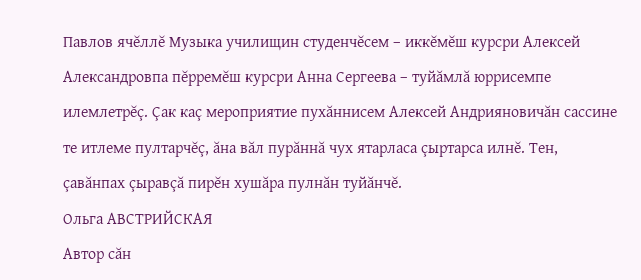Павлов ячĕллĕ Музыка училищин студенчĕсем – иккĕмĕш курсри Алексей Александровпа пĕрремĕш курсри Анна Сергеева – туйăмлă юррисемпе илемлетрĕç. Çак каç мероприятие пухăннисем Алексей Андрияновичăн сассине те итлеме пултарчĕç, ăна вăл пурăннă чух ятарласа çыртарса илнĕ. Тен, çавăнпах çыравçă пирĕн хушăра пулнăн туйăнчĕ.
Ольга АВСТРИЙСКАЯ
Автор сăн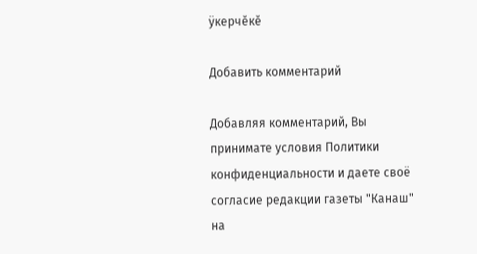ÿкерчĕкĕ

Добавить комментарий

Добавляя комментарий, Вы принимате условия Политики конфиденциальности и даете своё согласие редакции газеты "Канаш" на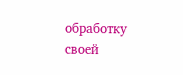обработку своей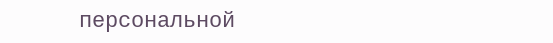персональной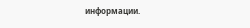информации.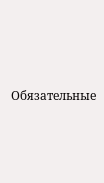Обязательные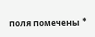поля помечены *